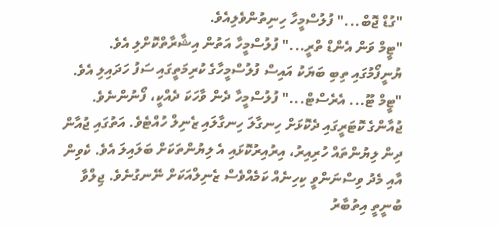"ގުޑް ޖޮބް..." ފުލުސްމީހާ ހިނިތުންވެލިއެވެ.
"ޓީމް ވަން އެންޑް ތްރީ..." ފުލުސްމީހާ އަތުން އިޝާރާތްކޮށްލި އެވެ.
ޔުނީފޯމުގައި ތިބި ބަޔަކު އައިސް ފުލުސްމީހާގެ ކުރިމަތީގައި ސަފު ހަދައިލި އެވެ.
"ޓީމް ޓޫ... އެރެސްޓް..." ފުލުސްމީހާ ދެން ވާހަކަ ދެއްކީ، ފޯނުންނެވެ.
ޖުއާންގެ ކޮޓަރީގައި ދެކޮޅަށް ހިނގާލަ ހިނގާލައި ޒެނިލް ހުއްޓެވެ. އަތުގައި ޖުއާން ދިން ލިޔުންތައް ހުރިއިރު، އިރުއިރުކޮޅައި އެ ލިޔުންތަކަށް ބަލައިލަ އެވެ. ކެވިން އާއި މެދު ވިސްނަންވީ ކިހިނެއް ކަމެއްވެސް ޒެނިލްއަކަށް ނޭނގުނެވެ. ޖިލްވާ ބުނީތީ އިތުބާރު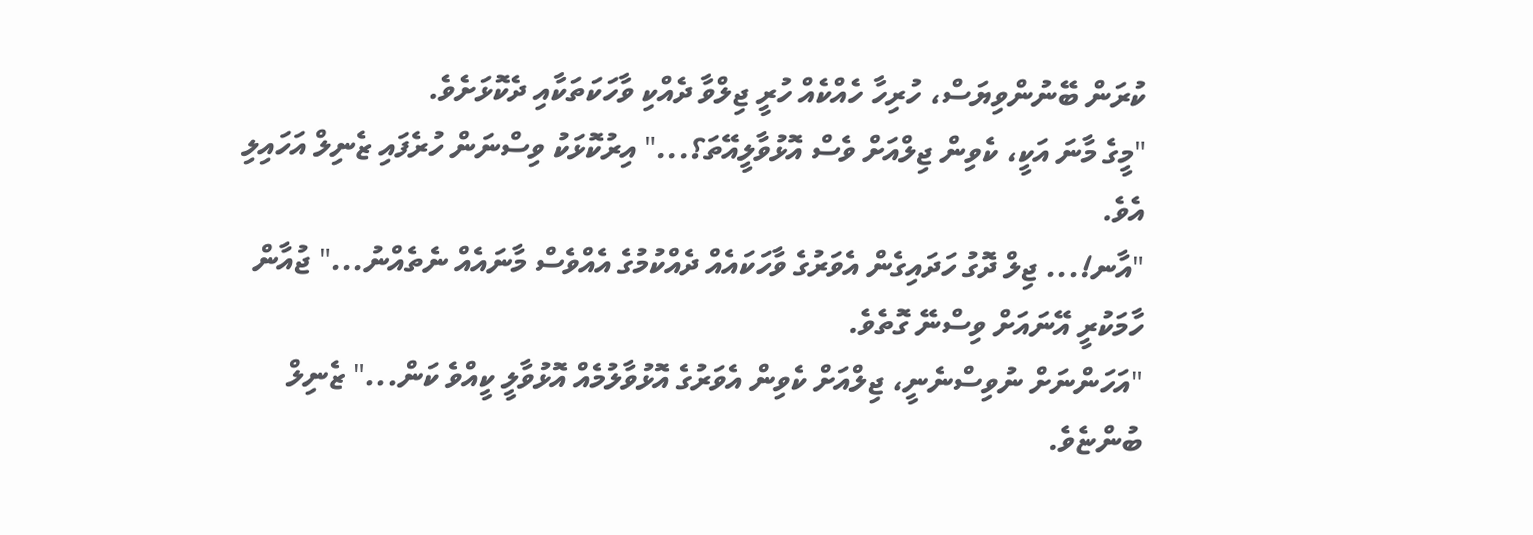ކުރަން ބޭނުންވިޔަސް، ހުރިހާ ހެއްކެއް ހުރީ ޖިލްވާ ދެއްކި ވާހަކަތަކާއި ދެކޮޅަށެވެ.
"މީގެ މާނަ އަކީ، ކެވިން ޖިލްއަށް ވެސް އޮޅުވާލީއޭތަ؟..." އިރުކޮޅަކު ވިސްނަން ހުރެފައި ޒެނިލް އަހައިލި އެވެ.
"އާނ!... ޖިލް ދޮގު ހަދައިގެން އެވަރުގެ ވާހަކައެއް ދެއްކުމުގެ އެއްވެސް މާނައެއް ނެތެއްނު..." ޖުއާން ހާމަކުރީ އޭނައަށް ވިސްނޭ ގޮތެވެ.
"އަހަންނަށް ނުވިސްނެނީ، ޖިލްއަށް ކެވިން އެވަރުގެ އޮޅުވާލުމެއް އޮޅުވާލީ ކީއްވެ ކަން..." ޒެނިލް ބުންޏެވެ.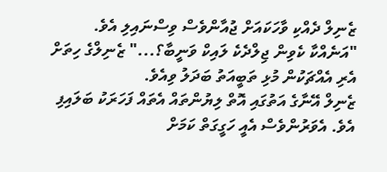ޒެނިލް ދެއްކި ވާހަކައަށް ޖުއާންވެސް ވިސްނައިލި އެވެ.
"އަނެއްކާ ކެވިން ޖިލްދެކެ ލައިކް ވަނީބާ؟..." ޒެނިލްގެ ހިތަށް އެރި އެއްޗަކުން މުޅި ތަބީއަތު ބަދަލު ވިއެވެ.
ޒެނިލް އޭނާގެ އަތުގައި އޮތް ލިޔުންތައް އެތައް ފަހަރަކު ބަލައިފި އެވެ. އެވަރުންވެސް އެއީ ހަގީގަތް ކަމަށް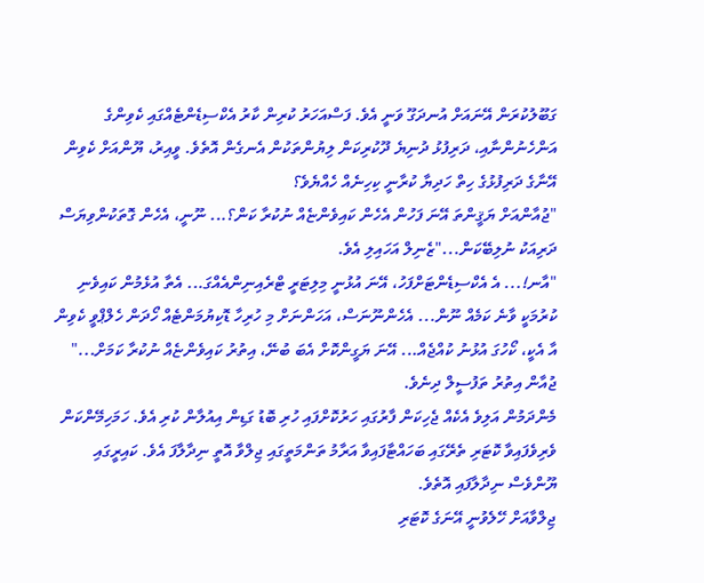ގަބޫލުކުރަން އޭނައަށް އުނދަގޫ ވަނީ އެވެ. ފަސްއަހަރު ކުރިން ކާރު އެކްސިޑެންޓެއްގައި ކެވިންގެ އަންހެނުންނާއި، ދަރިފުޅު ދުނިޔެ ދޫކުރިކަން ލިޔުންތަކުން އެނގެން އޮތެވެ. ވީއިރު، ޔޫންއަށް ކެވިން އޭނާގެ ދަރިފުޅުގެ ހިތް ހަދިޔާ ކުރާނީ ކިހިނެއް ހެއްޔެވެ؟
"ޖުއާންއަށް ޔަޤީންތަ އޭނަ ފަހުން އެހެން ކައިވެންޏެއް ނުކުރާ ކަން؟... ނޫނީ، އެހެން ގޮތަކުންވިޔަސް ދަރިއަކު ނުލިބޭކަން..."ޒެނިލް އަހައިލި އެވެ.
"އާނ!... އެ އެކްސިޑެންޓަށްފަހު، އޭނަ އުޅުނީ މިލިޓަރީ ޓްރެއިނިންއެއްގަ... އެތާ އުޅެމުން ކައިވެނި ކުރުމަކީ ވާނެ ކަމެއް ނޫން... އެހެންނޫނަސް، އަހަންނަށް މި ހުރިހާ ޑޮކިޔުމަންޓެއް ހޯދަން ހެލްޕްވީ ކެވިން އާ އެކީ، ކޯހުގަ އުޅުނު ކުއްޖެއް... އޭނަ ޔަގީންކޮށް އެބަ ބުނޭ، އިތުރު ކައިވެންޏެއް ނުކުރާ ކަމަށް..." ޖުއާން އިތުރު ތަފުސީލް ދިނެވެ.
މެންދަމުން އަލިވެ އެކެއް ޖެހިކަން ފާރުގައި ހަރުކޮށްފައި ހުރި ބޮޑު ގަޑިން އިއުލާން ކުރި އެވެ. ހަމަހިމޭންކަން ވެރިވެފައިވާ ކޮޓަރި ތެރޭގައި ބަހައްޓާފައިވާ އަރާމު ތަންމަތީގައި ޖިލްވާ އޮތީ ނިދާލާފަ އެވެ. ކައިރީގައި ޔޫންވެސް ނިދާލާފައި އޮތެވެ.
ޖިލްވާއަށް ހޭލެވުނީ އޭނަގެ ކޮޓަރި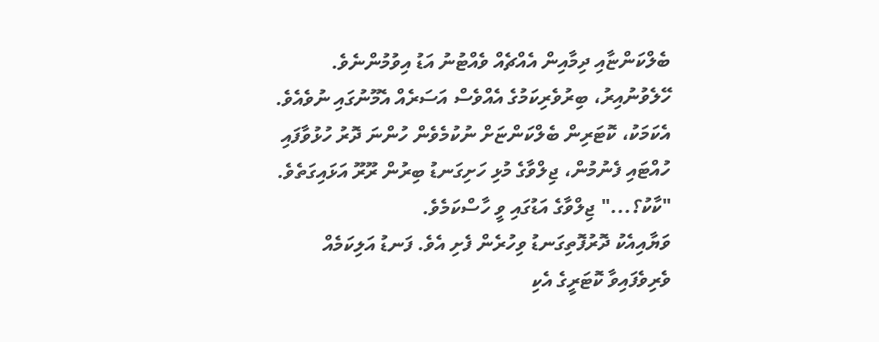ބެލްކަންޏާއި ދިމާއިން އެއްޗެއް ވެއްޓުނު އަޑު އިވުމުންނެވެ. ހޭލެވުނުއިރު، ބިރުވެރިކަމުގެ އެއްވެސް އަސަރެއް އެމޫނުގައި ނުވެއެވެ. އެކަމަކު، ކޮޓަރިން ބެލްކަންޏަށް ނުކުމެވެން ހުންނަ ދޮރު ހުޅުވާފައި ހުއްޓައި ފެނުމުން، ޖިލްވާގެ މުޅި ހަށިގަނޑު ބިރުން ރޫރޫ އަޅައިގަތެވެ.
"ކާކު؟..." ޖިލްވާގެ އަޑުގައި ވީ ހާސްކަމެވެ.
ވަޔާއިއެކު ދޮރުފޮތިގަނޑު ވިހުރެން ފެށި އެވެ. ފަނޑު އަލިކަމެއް ވެރިވެފައިވާ ކޮޓަރީގެ އެކި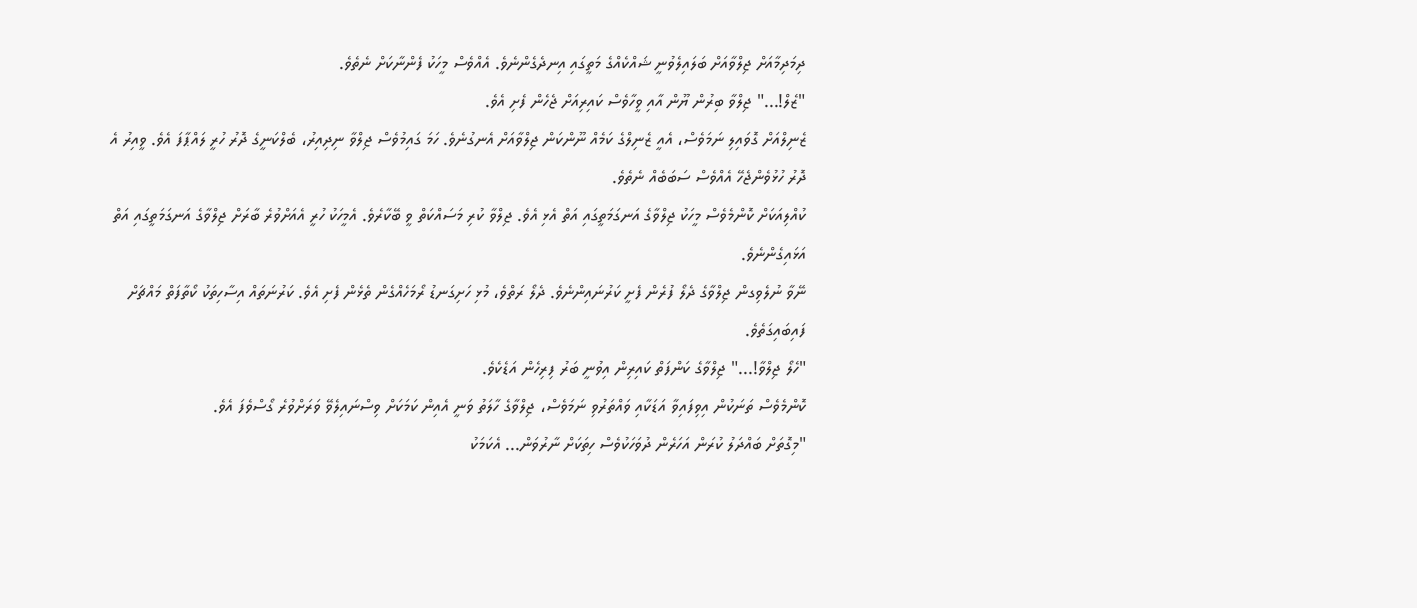ދިމަދިމާއަށް ޖިލްވާއަށް ބަލައިލެވުނީ ޝައްކެއްގެ މަތީގައި އިނދެގެންނެވެ. އެއްވެސް މީހަކު ފެންނާކަށް ނެތެވެ.
"ޒެލް!..." ޖިލްވާ ބިރުން ޔޫން އާއި ވީހާވެސް ކައިރިއަށް ޖެހެން ފެށި އެވެ.
ޒެނިލްއަށް ގޮވައިލި ނަމަވެސް، އެއީ ޒެނިލްގެ ކަމެއް ނޫންކަން ޖިލްވާއަށް އެނގުނެވެ. ހަމަ ގައިމުވެސް ޖިލްވާ ނިދިއިރު، ބެލްކަނީގެ ދޮރު ހުރީ ލައްޕާފަ އެވެ. ވީއިރު އެ ދޮރު ހުޅުވެންޖެހޭ އެއްވެސް ސަބަބެއް ނެތެވެ.
ކުއްލިއަކަށް ކޮންމެވެސް މީހަކު ޖިލްވާގެ އަނގަމަތީގައި އަތް އެޅި އެވެ. ޖިލްވާ ކުރި މަސައްކަތް ވީ ބޭކާރެވެ. އެމީހަކު ހުރީ އެއަށްވުރެ ބާރަށް ޖިލްވާގެ އަނގަމަތީގައި އަތް އަޅައިގެންނެވެ.
ނޭވާ ނުލެވިގން ޖިލްވާގެ ދެލޯ ފުރެން ފެށީ ކަރުނައިންނެވެ. ދެލޯ ރަތްވެ، މުޅި ހަށިގަނޑު ރޯމަހެއްގެން ތެޅެން ފެށި އެވެ. ކަރުނަތައް އިސާހިތަކު ކޯތާފަތް މައްޗަށް ފައިބައިގަތެވެ.
"ހެލޯ ޖިލްވާ!..." ޖިލްވާގެ ކަންފަތް ކައިރިން އިވުނީ ބަރު ފިރިހެން އަޑެކެވެ.
ކޮންމެވެސް ތަނަކުން އިވިފައިވާ އަޑަކާއި ވައްތަރުވި ނަމަވެސް، ޖިލްވާގެ ހާލަތު ވަނީ އެއިން ކަމަކަށް ވިސްނައިލެވޭ ވަރަށްވުރެ ގޯސްވެފަ އެވެ.
"މިގޮތަށް ބައްދަލު ކުރަން އަހަރެން ދުވަހަކުވެސް ހިތަކަށް ނާރުވަން... އެކަމަކު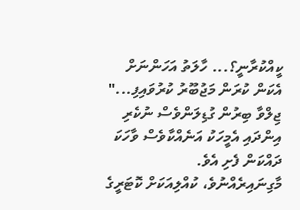ކީއްކުރާނީ؟... ހާލަތު އަހަންނަށް އެކަން ކުރަން މަޖުބޫރު ކުރުވައިފި..." ޖިލްވާ ބިރުން ގުޑިލަންވެސް ނުކެރި އިންދައި އެމީހަކު އަނެއްކާވެސް ވާހަކަ ދައްކަން ފެށި އެވެ.
މާގިނައިރެއްނުވެ، ކުއްލިއަކަށް ކޮޓަރީގެ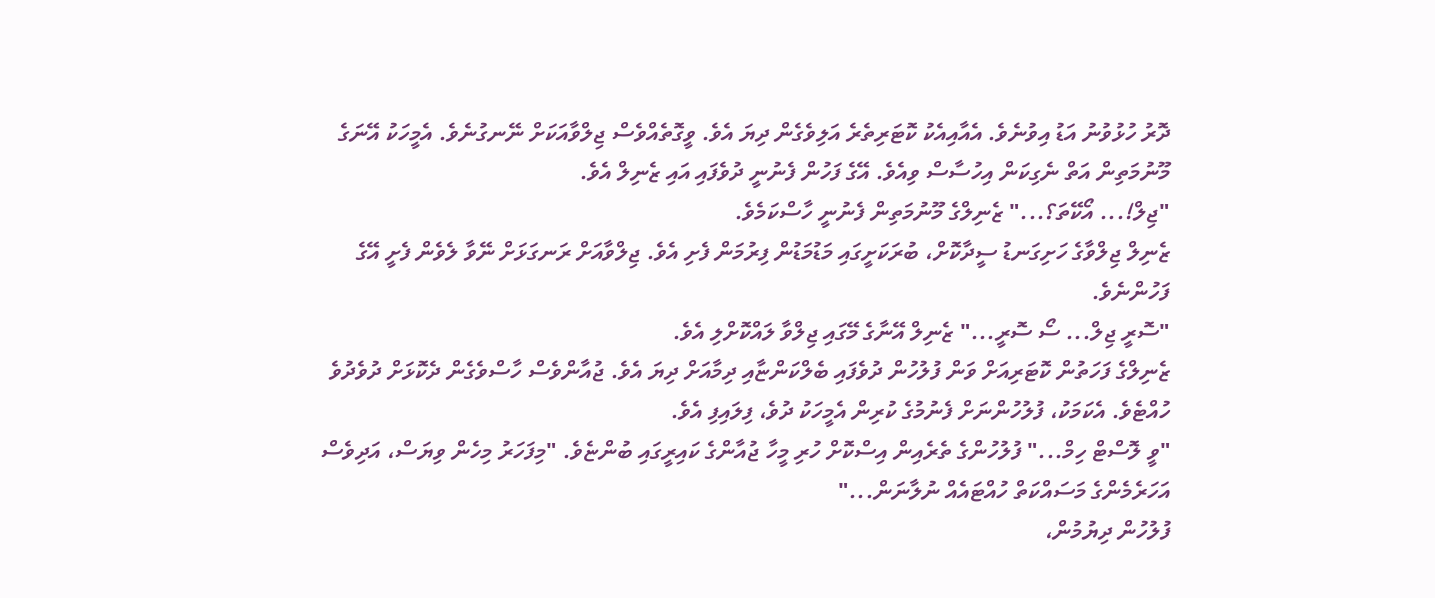ދޮރު ހުޅުވުނު އަޑު އިވުނެވެ. އެއާއިއެކު ކޮޓަރިތެރެ އަލިވެގެން ދިޔަ އެވެ. ވީގޮތެއްވެސް ޖިލްވާއަކަށް ނޭނގުނެވެ. އެމީހަކު އޭނަގެ މޫނުމަތިން އަތް ނެގިކަން އިހުސާސް ވިއެވެ. އޭގެ ފަހުން ފެނުނީ ދުވެފައި އައި ޒެނިލް އެވެ.
"ޖިލް!... އޯކޭތަ؟..." ޒެނިލްގެ މޫނުމަތިން ފެނުނީ ހާސްކަމެވެ.
ޒެނިލް ޖިލްވާގެ ހަށިގަނޑު ސީދާކޮށް، ބުރަކަށީގައި މަޑުމަޑުން ފިރުމަން ފެށި އެވެ. ޖިލްވާއަށް ރަނގަޅަށް ނޭވާ ލެވެން ފެށީ އޭގެ ފަހުންނެވެ.
"ސޮރީ ޖިލް... ސޯ ސޮރީ..." ޒެނިލް އޭނާގެ މޭގައި ޖިލްވާ ލައްކޮށްލި އެވެ.
ޒެނިލްގެ ފަހަތުން ކޮޓަރިއަށް ވަން ފުލުހުން ދުވެފައި ބެލްކަންޏާއި ދިމާއަށް ދިޔަ އެވެ. ޖުއާންވެސް ހާސްވެގެން ދެކޮޅަށް ދުވެދުވެ ހުއްޓެވެ. އެކަމަކު، ފުލުހުންނަށް ފެނުމުގެ ކުރިން އެމީހަކު ދުވެ، ފިލައިފި އެވެ.
"ވީ ލޮސްޓް ހިމް..." ފުލުހުންގެ ތެރެއިން އިސްކޮށް ހުރި މީހާ ޖުއާންގެ ކައިރީގައި ބުންޏެވެ. "މިފަހަރު މިހެން ވިޔަސް، އަދިވެސް އަހަރެމެންގެ މަސައްކަތް ހުއްޓައެއް ނުލާނަން..."
ފުލުހުން ދިޔުމުން،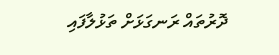ދޮރުތައް ރަނގަޅަށް ތަޅުލާފައި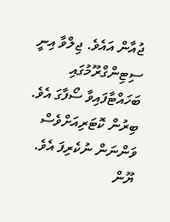ޖުއާން އައެވެ. ޖިލްވާ އިނީ ސިޓިންގްރޫމުގައި ބަހައްޓާފައިވާ ސޯފާގަ އެވެ. ބިރުން ކޮޓަރިއަށްވެސް ވަންނަން ނުކެރިފަ އެވެ. ޔޫން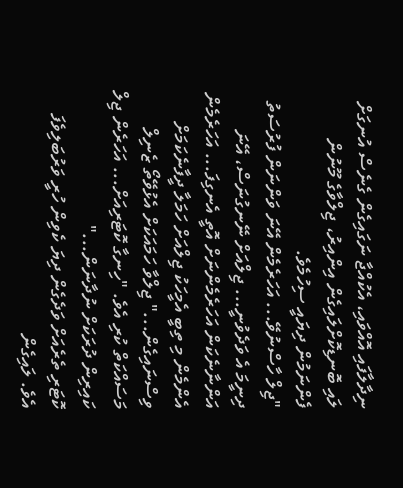ނިދާލާފައި އޮއްވައި، އެކުއްޖާ ނަގައިގެން ގެނެސް އުނގަށް ލައި ބޮނޑިކޮށްލައިގެން އިންއިރު، ޖިލްވާގެ މޫނުން ފެންނަމުން ދިޔައީ ސިހުމެވެ.
"ޖިލް ހާސްނުވޭ... އަހަރެމެން އޭނަ ވަންނަން ފުރުސަތު ދިނީމަ އެ ވަދެވުނީ... ޖިލްއަށް ނޭނގުނަސް، އޭނަ އަންނާނެކަން އަހަރެމެންނަށް އޮތީ އެނގިފަ... އަހަރެމެން އެންމެން މި ތިބީ އެމީހަކު ޖިލްއަށް ހަމަލާ ދީފާނެކަމަށް ވިސްނައިގެން..." ޖިލްވާ ހަމައަކަށް އެޅުވޭތޯ ޒެނިލް މަސައްކަތް ކުރި އެވެ. "ހިނގާ ކޮޓަރިއަށް... އަހަރެން ޖިލް ކައިރިން ދުރަކަށް ނުދާނަން..."
ކޮޓަރި ތެރެއަށް ވަދެގެން ދިޔަ ކެވިން ހުރީ ވަރުބަލިވެފަ އެވެ. ލައިގެން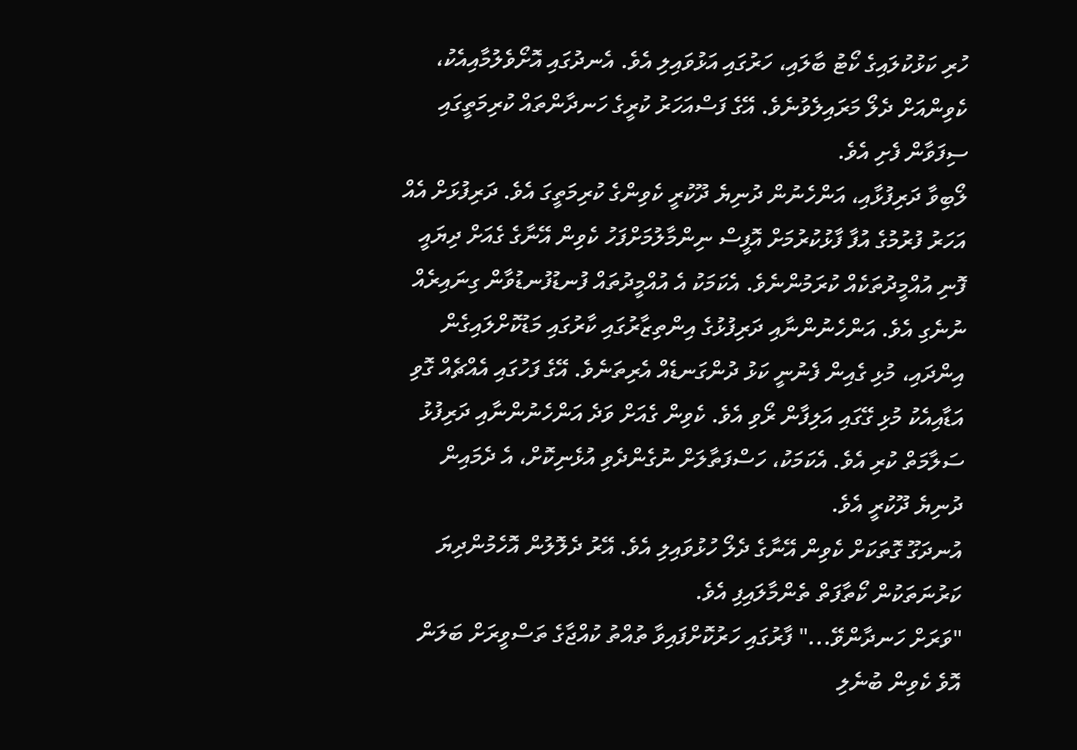ހުރި ކަޅުކުލައިގެ ކޯޓު ބާލައި، ހަރުގައި އަޅުވައިލި އެވެ. އެނދުގައި އޮށޯވެލުމާއިއެކު، ކެވިންއަށް ދެލޯ މަރައިލެވުނެވެ. އޭގެ ފަސްއަހަރު ކުރީގެ ހަނދާންތައް ކުރިމަތީގައި ސިފަވާން ފެށި އެވެ.
ލޯބިވާ ދަރިފުޅާއި، އަންހެނުން ދުނިޔެ ދޫކުރީ ކެވިންގެ ކުރިމަތީގަ އެވެ. ދަރިފުޅަށް އެއް އަހަރު ފުރުމުގެ އުފާ ފާޅުކުރުމަށް އޮފީސް ނިންމާލުމަށްފަހު ކެވިން އޭނާގެ ގެއަށް ދިޔައީ ފޮނި އުއްމީދުތަކެއް ކުރަމުންނެވެ. އެކަމަކު އެ އުއްމީދުތައް ފުނޑުފުނޑުވާން ގިނައިރެއް ނުނެގި އެވެ. އަންހެނުންނާއި ދަރިފުޅުގެ އިންތިޒާރުގައި ކާރުގައި މަޑުކޮށްލައިގެން އިންދައި، މުޅި ގެއިން ފެނުނީ ކަޅު ދުންގަނޑެއް އެރިތަނެވެ. އޭގެ ފަހުގައި އެއްޗެއް ގޮވި އަޑާއިއެކު މުޅި ގޭގައި އަލިފާން ރޯވި އެވެ. ކެވިން ގެއަށް ވަދެ އަންހެނުންނާއި ދަރިފުޅު ސަލާމަތް ކުރި އެވެ. އެކަމަކު، ހަސްފަތާލަށް ނުގެންދެވި އުޅެނިކޮށް، އެ ދެމައިން ދުނިޔެ ދޫކުރީ އެވެ.
އުނދަގޫ ގޮތަކަށް ކެވިން އޭނާގެ ދެލޯ ހުޅުވައިލި އެވެ. އޭރު ދެލޮލުން އޮހެމުންދިޔަ ކަރުނަތަކުން ކޯތާފަތް ތެންމާލައިފި އެވެ.
"ވަރަށް ހަނދާންވޭ..." ފާރުގައި ހަރުކޮށްފައިވާ ތުއްތު ކުއްޖާގެ ތަސްވީރަށް ބަލަން އޮވެ ކެވިން ބުނެލި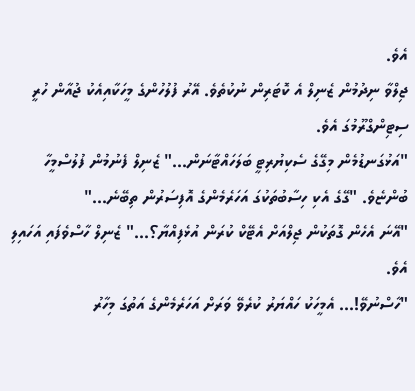އެވެ.
ޖިލްވާ ނިދުމުން ޒެނިލް އެ ކޮޓަރިން ނުކުތެވެ. އޭރު ފުލުހުންގެ މީހަކާއިއެކު ޖުއާން ހުރީ ސިޓިންގްރޫމުގަ އެވެ.
"އަޅުގަނޑުމެން މިގޭގެ ސެކިޔުރިޓީ ބަލަހައްޓާނަން..." ޒެނިލް ފެނުމުން ފުލުސްމީހާ ބުންޏެވެ. "ގޭގެ އެކި ހިސާބުތަކުގަ އަހަރެމެންގެ އޮފިސަރުން ތިބޭނެ..."
"އޭނަ އެހެން ގޮތަކުން ޖިލްއަށް އެޓޭކް ކުރަން އުޅެފިއްޔާ؟..." ޒެނިލް ހާސްވެފައި އަހައިލި އެވެ.
"ހާސްނުވޭ!... އެމީހަކު ހައްޔަރު ކުރެވޭ ވަރަށް އަހަރެމެންގެ އަތުގަ މިހާރު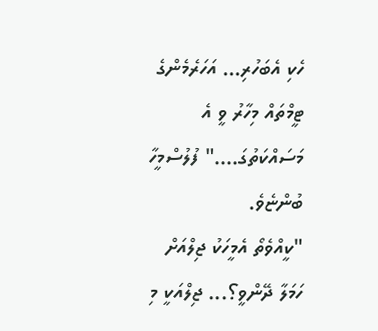ހެކި އެބަހުރި... އަހަރެމެންގެ ޓީމްތައް މިހާރު ވީ އެ މަސައްކަތުގަ...." ފުލުސްމީހާ ބުންޏެވެ.
"ކީއްވެތޯ އެމީހަކު ޖިލްއަށް ހަމަލާ ދޭންވީ؟... ޖިލްއަކީ މި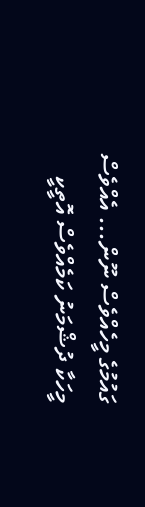ގައުމުގެ މީހެއްވެސް ނޫން... އެއްވެސް މީހަކާ ދުޝްމަނު ކަމެއްވެސް އޮތީކީ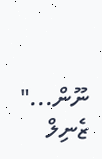ނޫން..." ޒެނިލް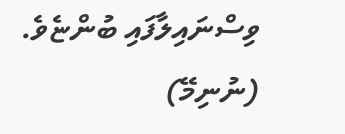ވިސްނައިލާފައި ބުންޏެވެ.
(ނުނިމޭ)